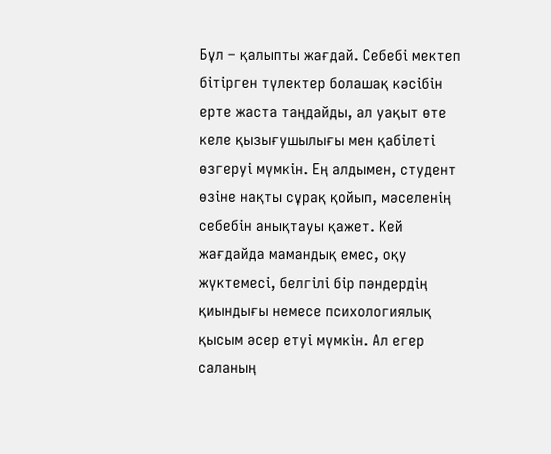Бұл – қалыпты жағдай. Себебі мектеп бітірген түлектер болашақ кәсібін ерте жаста таңдайды, ал уақыт өте келе қызығушылығы мен қабілеті өзгеруі мүмкін. Ең алдымен, студент өзіне нақты сұрақ қойып, мәселенің себебін анықтауы қажет. Кей жағдайда мамандық емес, оқу жүктемесі, белгілі бір пәндердің қиындығы немесе психологиялық қысым әсер етуі мүмкін. Ал егер саланың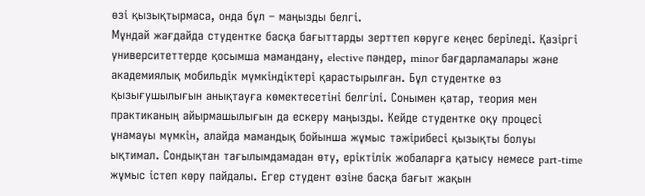өзі қызықтырмаса, онда бұл – маңызды белгі.
Мұндай жағдайда студентке басқа бағыттарды зерттеп көруге кеңес беріледі. Қазіргі университеттерде қосымша мамандану, elective пәндер, minor бағдарламалары және академиялық мобильдік мүмкіндіктері қарастырылған. Бұл студентке өз қызығушылығын анықтауға көмектесетіні белгілі. Сонымен қатар, теория мен практиканың айырмашылығын да ескеру маңызды. Кейде студентке оқу процесі ұнамауы мүмкін, алайда мамандық бойынша жұмыс тәжірибесі қызықты болуы ықтимал. Сондықтан тағылымдамадан өту, еріктілік жобаларға қатысу немесе part-time жұмыс істеп көру пайдалы. Егер студент өзіне басқа бағыт жақын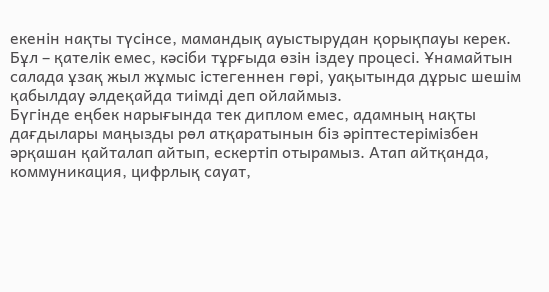екенін нақты түсінсе, мамандық ауыстырудан қорықпауы керек. Бұл – қателік емес, кәсіби тұрғыда өзін іздеу процесі. Ұнамайтын салада ұзақ жыл жұмыс істегеннен гөрі, уақытында дұрыс шешім қабылдау әлдеқайда тиімді деп ойлаймыз.
Бүгінде еңбек нарығында тек диплом емес, адамның нақты дағдылары маңызды рөл атқаратынын біз әріптестерімізбен әрқашан қайталап айтып, ескертіп отырамыз. Атап айтқанда, коммуникация, цифрлық сауат,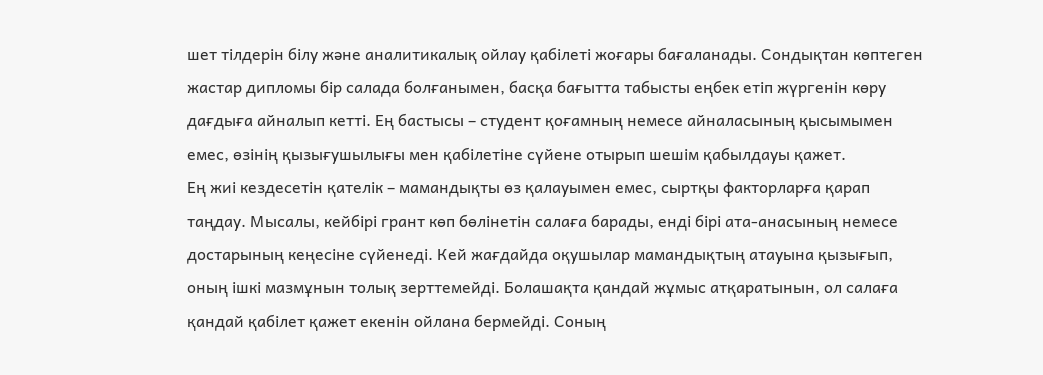шет тілдерін білу және аналитикалық ойлау қабілеті жоғары бағаланады. Сондықтан көптеген жастар дипломы бір салада болғанымен, басқа бағытта табысты еңбек етіп жүргенін көру дағдыға айналып кетті. Ең бастысы – студент қоғамның немесе айналасының қысымымен емес, өзінің қызығушылығы мен қабілетіне сүйене отырып шешім қабылдауы қажет.
Ең жиі кездесетін қателік – мамандықты өз қалауымен емес, сыртқы факторларға қарап таңдау. Мысалы, кейбірі грант көп бөлінетін салаға барады, енді бірі ата-анасының немесе достарының кеңесіне сүйенеді. Кей жағдайда оқушылар мамандықтың атауына қызығып, оның ішкі мазмұнын толық зерттемейді. Болашақта қандай жұмыс атқаратынын, ол салаға қандай қабілет қажет екенін ойлана бермейді. Соның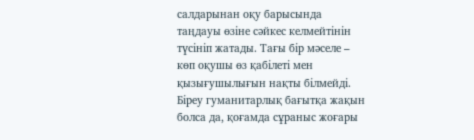салдарынан оқу барысында таңдауы өзіне сәйкес келмейтінін түсініп жатады. Тағы бір мәселе – көп оқушы өз қабілеті мен қызығушылығын нақты білмейді. Біреу гуманитарлық бағытқа жақын болса да, қоғамда сұраныс жоғары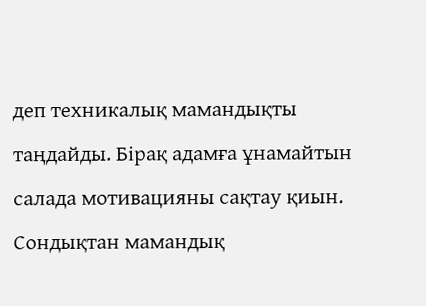деп техникалық мамандықты таңдайды. Бірақ адамға ұнамайтын салада мотивацияны сақтау қиын. Сондықтан мамандық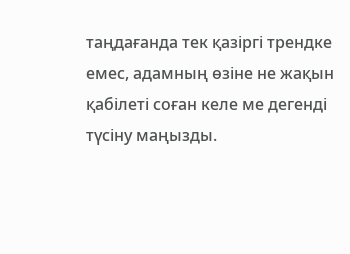таңдағанда тек қазіргі трендке емес, адамның өзіне не жақын қабілеті соған келе ме дегенді түсіну маңызды.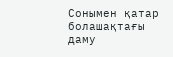Сонымен қатар болашақтағы даму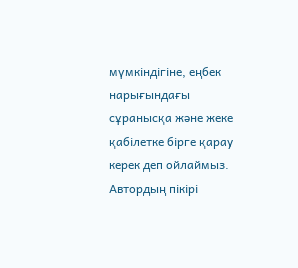мүмкіндігіне, еңбек нарығындағы сұранысқа және жеке қабілетке бірге қарау керек деп ойлаймыз.
Автордың пікірі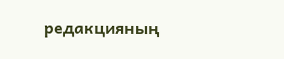редакцияның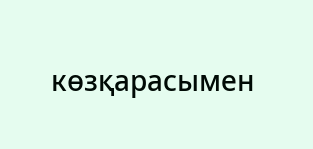көзқарасымен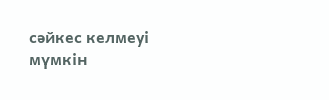сәйкес келмеуі мүмкін